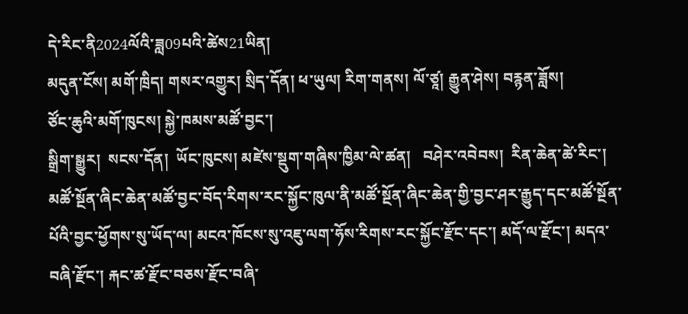དེ་རིང་ནི2024ལོའི་ཟླ09པའི་ཚེས21ཡིན།
མདུན་ངོས། མགོ་ཁྲིད། གསར་འགྱུར། སྲིད་དོན། ཕ་ཡུལ། རིག་གནས། ལོ་ཙཱ། རྒྱུན་ཤེས། བརྙན་ཟློས།
ཙོང་ཆུའི་མགོ་ཁུངས། སྐྱེ་ཁམས་མཚོ་བྱང་།
སྒྲིག་སྒྱུར།  སངས་དོན།  ཡོང་ཁུངས། མཛེས་སྡུག་གཞིས་ཁྱིམ་ལེ་ཚན།   བཤེར་འབེབས།  རིན་ཆེན་ཚེ་རིང་།
མཚོ་སྔོན་ཞིང་ཆེན་མཚོ་བྱང་བོད་རིགས་རང་སྐྱོང་ཁུལ་ནི་མཚོ་སྔོན་ཞིང་ཆེན་གྱི་བྱང་ཤར་རྒྱུད་དང་མཚོ་སྔོན་པོའི་བྱང་ཕྱོགས་སུ་ཡོད་ལ། མངའ་ཁོངས་སུ་འཇུ་ལག་ཧོས་རིགས་རང་སྐྱོང་རྫོང་དང་། མདོ་ལ་རྫོང་། མདའ་བཞི་རྫོང་། རྐང་ཚ་རྫོང་བཅས་རྫོང་བཞི་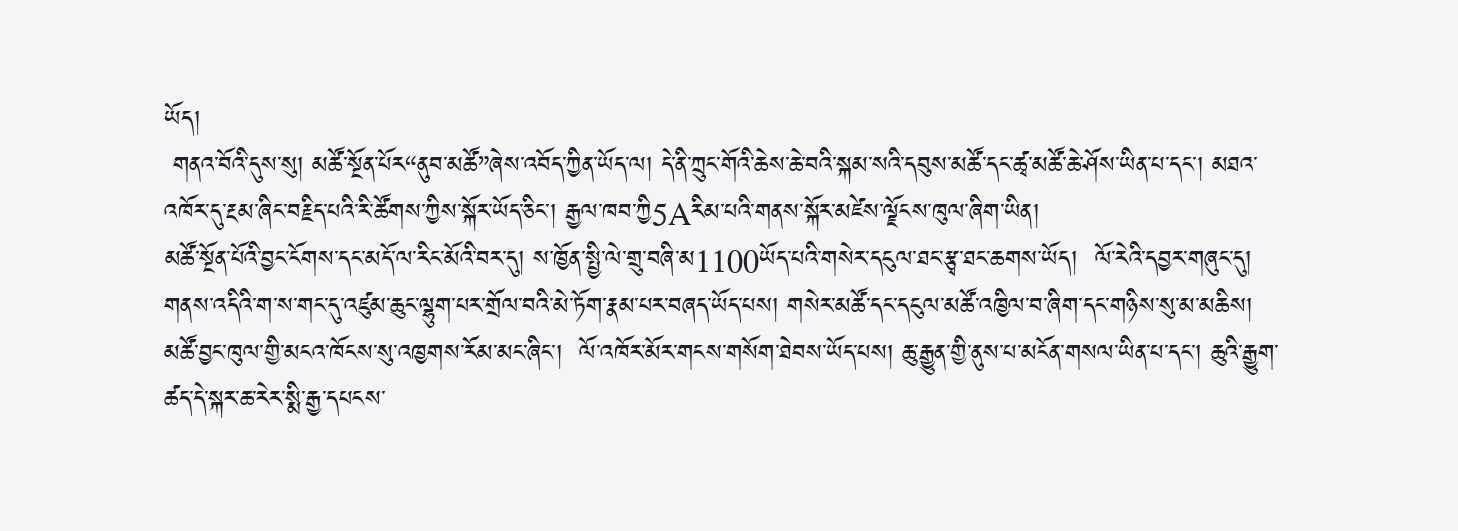ཡོད།
 གནའ་བོའི་དུས་སུ། མཚོ་སྔོན་པོར“ནུབ་མཚོ”ཞེས་འབོད་ཀྱིན་ཡོད་ལ། དེ་ནི་ཀྲུང་གོའི་ཆེས་ཆེ་བའི་སྐམ་སའི་དབུས་མཚོ་དང་ཚྭ་མཚོ་ཆེ་ཤོས་ཡིན་པ་དང་། མཐའ་འཁོར་དུ་རྔམ་ཞིང་བརྗིད་པའི་རི་ཚོགས་ཀྱིས་སྐོར་ཡོད་ཅིང་། རྒྱལ་ཁབ་ཀྱི5Aརིམ་པའི་གནས་སྐོར་མཛེས་ལྗོངས་ཁུལ་ཞིག་ཡིན།
མཚོ་སྔོན་པོའི་བྱང་ངོགས་དང་མདོ་ལ་རིང་མོའི་བར་དུ། ས་ཁྱོན་སྤྱི་ལེ་གྲུ་བཞི་མ1100ཡོད་པའི་གསེར་དངུལ་ཐང་རྩྭ་ཐང་ཆགས་ཡོད།  ལོ་རེའི་དབྱར་གཞུང་དུ། གནས་འདིའི་ག་ས་གང་དུ་འཛུམ་ཆུང་ལྷུག་པར་གྲོལ་བའི་མེ་ཏོག་རྣམ་པར་བཞད་ཡོད་པས། གསེར་མཚོ་དང་དངུལ་མཚོ་འཁྱིལ་བ་ཞིག་དང་གཉིས་སུ་མ་མཆིས།
མཚོ་བྱང་ཁུལ་གྱི་མངའ་ཁོངས་སུ་འཁྱགས་རོམ་མང་ཞིང་།  ལོ་འཁོར་མོར་གངས་གསོག་ཐེབས་ཡོད་པས། ཆུ་རྒྱུན་གྱི་ནུས་པ་མངོན་གསལ་ཡིན་པ་དང་། ཆུའི་རྒྱུག་ཚད་དེ་སྐར་ཆ་རེར་སྨི་རྒྱ་དཔངས་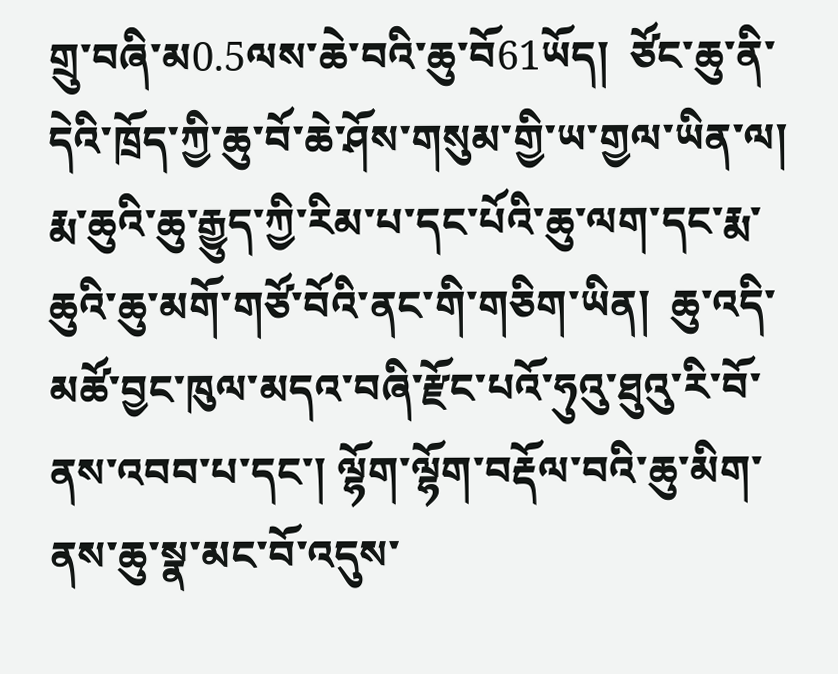གྲུ་བཞི་མ0.5ལས་ཆེ་བའི་ཆུ་བོ61ཡོད།  ཙོང་ཆུ་ནི་དེའི་ཁྲོད་ཀྱི་ཆུ་བོ་ཆེ་ཤོས་གསུམ་གྱི་ཡ་གྱལ་ཡིན་ལ། རྨ་ཆུའི་ཆུ་རྒྱུད་ཀྱི་རིམ་པ་དང་པོའི་ཆུ་ལག་དང་རྨ་ཆུའི་ཆུ་མགོ་གཙོ་བོའི་ནང་གི་གཅིག་ཡིན།  ཆུ་འདི་མཚོ་བྱང་ཁུལ་མདའ་བཞི་རྫོང་པའོ་ཧུའུ་ཐུའུ་རི་བོ་ནས་འབབ་པ་དང་། ལྷོག་ལྷོག་བརྡོལ་བའི་ཆུ་མིག་ནས་ཆུ་སྣ་མང་བོ་འདུས་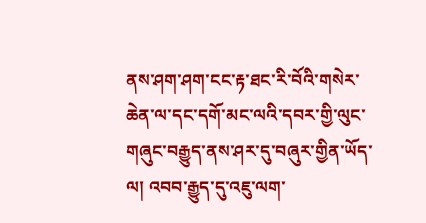ནས་ཤག་ཤག་ངང་རྟ་ཐང་རི་བོའི་གསེར་ཆེན་ལ་དང་དགོ་མང་ལའི་དབར་གྱི་ལུང་གཞུང་བརྒྱུད་ནས་ཤར་དུ་བཞུར་གྱིན་ཡོད་ལ། འབབ་རྒྱུད་དུ་འཇུ་ལག་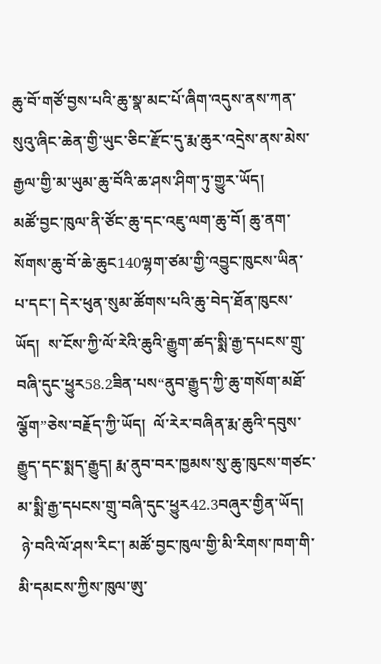ཆུ་བོ་གཙོ་བྱས་པའི་ཆུ་སྣ་མང་པོ་ཞིག་འདུས་ནས་ཀན་སུའུ་ཞིང་ཆེན་གྱི་ཡུང་ཅིང་རྫོང་དུ་རྨ་ཆུར་འདྲེས་ནས་མེས་རྒྱལ་གྱི་མ་ཡུམ་ཆུ་བོའི་ཆ་ཤས་ཤིག་ཏུ་གྱུར་ཡོད།
མཚོ་བྱང་ཁུལ་ནི་ཙོང་ཆུ་དང་འཇུ་ལག་ཆུ་བོ། ཆུ་ནག་སོགས་ཆུ་བོ་ཆེ་ཆུང140ལྷག་ཙམ་གྱི་འབྱུང་ཁུངས་ཡིན་པ་དང་། དེར་ཕུན་སུམ་ཚོགས་པའི་ཆུ་བེད་ཐོན་ཁུངས་ཡོད།  ས་ངོས་ཀྱི་ལོ་རེའི་ཆུའི་རྒྱུག་ཚད་སྨི་རྒྱ་དཔངས་གྲུ་བཞི་དུང་ཕྱུར58.2ཟིན་པས“ནུབ་རྒྱུད་ཀྱི་ཆུ་གསོག་མཐོ་ལྕོག”ཅེས་བརྗོད་ཀྱི་ཡོད།  ལོ་རེར་བཞིན་རྨ་ཆུའི་དབུས་རྒྱུད་དང་སྨད་རྒྱུད། རྨ་ནུབ་བར་ཁྱམས་སུ་ཆུ་ཁུངས་གཙང་མ་སྨི་རྒྱ་དཔངས་གྲུ་བཞི་དུང་ཕྱུར42.3བཞུར་གྱིན་ཡོད།
 ཉེ་བའི་ལོ་ཤས་རིང་། མཚོ་བྱང་ཁུལ་གྱི་མི་རིགས་ཁག་གི་མི་དམངས་ཀྱིས་ཁུལ་ཨུ་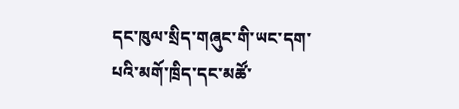དང་ཁུལ་སྲིད་གཞུང་གི་ཡང་དག་པའི་མགོ་ཁྲིད་དང་མཚོ་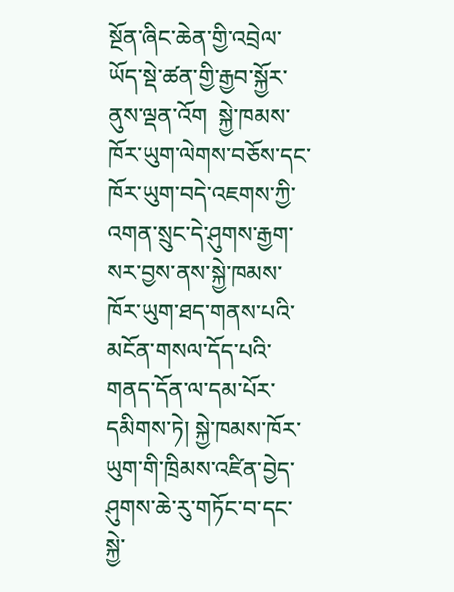སྔོན་ཞིང་ཆེན་གྱི་འབྲེལ་ཡོད་སྡེ་ཚན་གྱི་རྒྱབ་སྐྱོར་ནུས་ལྡན་འོག  སྐྱེ་ཁམས་ཁོར་ཡུག་ལེགས་བཅོས་དང་ཁོར་ཡུག་བདེ་འཇགས་ཀྱི་འགན་སྲུང་དེ་ཤུགས་རྒྱག་སར་བྱས་ནས་སྐྱེ་ཁམས་ཁོར་ཡུག་ཐད་གནས་པའི་མངོན་གསལ་དོད་པའི་གནད་དོན་ལ་དམ་པོར་དམིགས་ཏེ། སྐྱེ་ཁམས་ཁོར་ཡུག་གི་ཁྲིམས་འཛིན་བྱེད་ཤུགས་ཆེ་རུ་གཏོང་བ་དང་སྐྱེ་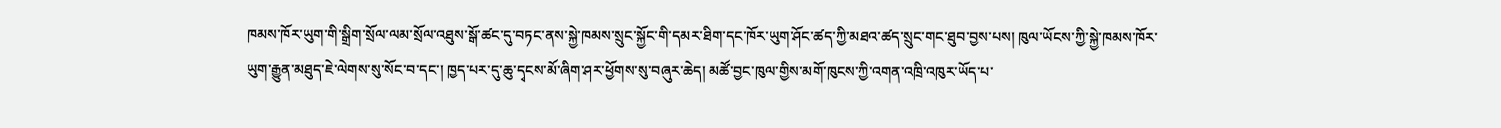ཁམས་ཁོར་ཡུག་གི་སྒྲིག་སྲོལ་ལམ་སྲོལ་འཐུས་སྒོ་ཚང་དུ་བཏང་ནས་སྐྱེ་ཁམས་སྲུང་སྐྱོང་གི་དམར་ཐིག་དང་ཁོར་ཡུག་ཤོང་ཚད་ཀྱི་མཐའ་ཚད་སྲུང་གང་ཐུབ་བྱས་པས། ཁུལ་ཡོངས་ཀྱི་སྐྱེ་ཁམས་ཁོར་ཡུག་རྒྱུན་མཐུད་ཇེ་ལེགས་སུ་སོང་བ་དང་། ཁྱད་པར་དུ་ཆུ་དྭངས་མོ་ཞིག་ཤར་ཕྱོགས་སུ་བཞུར་ཆེད། མཚོ་བྱང་ཁུལ་གྱིས་མགོ་ཁུངས་ཀྱི་འགན་འཁྲི་འཁུར་ཡོད་པ་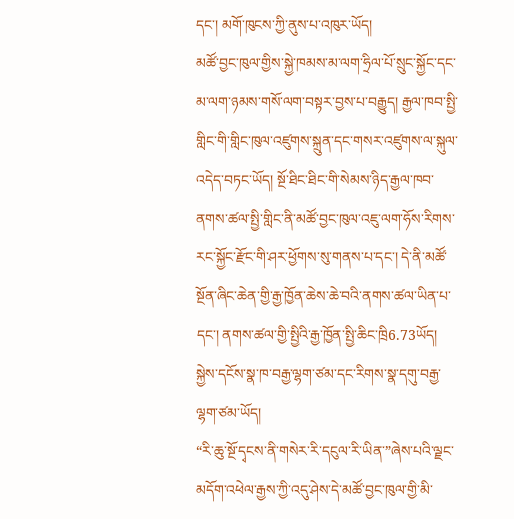དང་། མགོ་ཁུངས་ཀྱི་ནུས་པ་འཁུར་ཡོད།
མཚོ་བྱང་ཁུལ་གྱིས་སྐྱེ་ཁམས་མ་ལག་ཧྲིལ་པོ་སྲུང་སྐྱོང་དང་མ་ལག་ཉམས་གསོ་ལག་བསྟར་བྱས་པ་བརྒྱུད། རྒྱལ་ཁབ་སྤྱི་གླིང་གི་གླིང་ཁུལ་འཛུགས་སྐྲུན་དང་གསར་འཛུགས་ལ་སྐུལ་འདེད་བཏང་ཡོད། སྔོ་ཐིང་ཐིང་གི་སེམས་ཉིད་རྒྱལ་ཁབ་ནགས་ཚལ་སྤྱི་གླིང་ནི་མཚོ་བྱང་ཁུལ་འཇུ་ལག་ཧོས་རིགས་རང་སྐྱོང་རྫོང་གི་ཤར་ཕྱོགས་སུ་གནས་པ་དང་། དེ་ནི་མཚོ་སྔོན་ཞིང་ཆེན་གྱི་རྒྱ་ཁྱོན་ཆེས་ཆེ་བའི་ནགས་ཚལ་ཡིན་པ་དང་། ནགས་ཚལ་གྱི་སྤྱིའི་རྒྱ་ཁྱོན་སྤྱི་ཆིང་ཁྲི6.73ཡོད།  སྐྱེས་དངོས་སྣ་ཁ་བརྒྱ་ལྷག་ཙམ་དང་རིགས་སྣ་དགུ་བརྒྱ་ལྷག་ཙམ་ཡོད།
“རི་ཆུ་སྔོ་དྭངས་ནི་གསེར་རི་དངུལ་རི་ཡིན་”ཞེས་པའི་ལྗང་མདོག་འཕེལ་རྒྱས་ཀྱི་འདུ་ཤེས་དེ་མཚོ་བྱང་ཁུལ་གྱི་མི་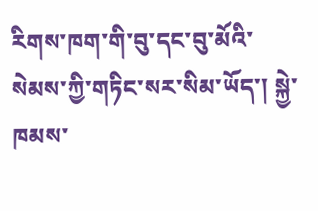རིགས་ཁག་གི་བུ་དང་བུ་མོའི་སེམས་ཀྱི་གཏིང་སར་སིམ་ཡོད་། སྐྱེ་ཁམས་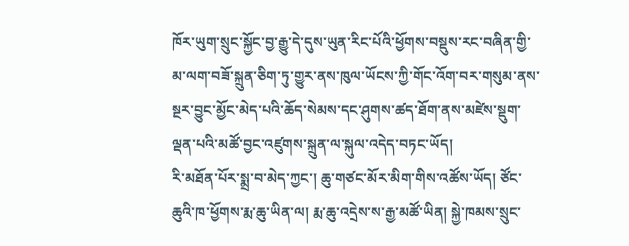ཁོར་ཡུག་སྲུང་སྐྱོང་བྱ་རྒྱུ་དེ་དུས་ཡུན་རིང་པོའི་ཕྱོགས་བསྡུས་རང་བཞིན་གྱི་མ་ལག་བཟོ་སྐྲུན་ཅིག་ཏུ་གྱུར་ནས་ཁུལ་ཡོངས་ཀྱི་གོང་འོག་བར་གསུམ་ནས་སྔར་བྱུང་མྱོང་མེད་པའི་ཆོད་སེམས་དང་ཤུགས་ཚད་ཐོག་ནས་མཛེས་སྡུག་ལྡན་པའི་མཚོ་བྱང་འཛུགས་སྐྲུན་ལ་སྐུལ་འདེད་བཏང་ཡོད།
རི་མཐོན་པོར་སྨྲ་བ་མེད་ཀྱང་། ཆུ་གཙང་མོར་མིག་གིས་འཚོས་ཡོད། ཙོང་ཆུའི་ཁ་ཕྱོགས་རྨ་ཆུ་ཡིན་ལ། རྨ་ཆུ་འདྲེས་ས་རྒྱ་མཚོ་ཡིན། སྐྱེ་ཁམས་སྲུང་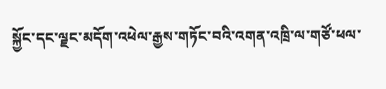སྐྱོང་དང་ལྗང་མདོག་འཕེལ་རྒྱས་གཏོང་བའི་འགན་འཁྲི་ལ་གཙོ་ཕལ་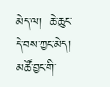མེད་ལ།  ཆེ་ཆུང་དེ་བས་ཀྱང་མེད། མཚོ་བྱང་གི་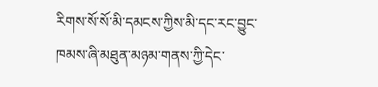རིགས་སོ་སོ་མི་དམངས་ཀྱིས་མི་དང་རང་བྱུང་ཁམས་ཞི་མཐུན་མཉམ་གནས་ཀྱི་དེང་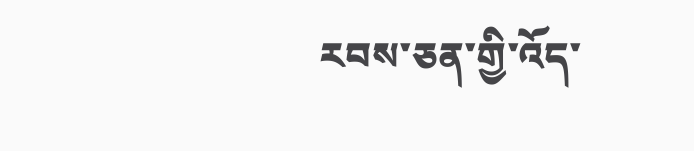རབས་ཅན་གྱི་འོད་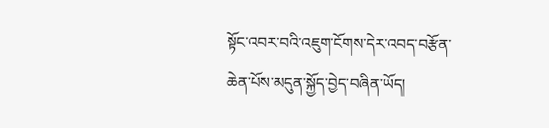སྟོང་འབར་བའི་འཇུག་ངོགས་དེར་འབད་བརྩོན་ཆེན་པོས་མདུན་སྐྱོད་བྱེད་བཞིན་ཡོད།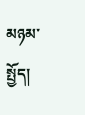མཉམ་སྤྱོད།